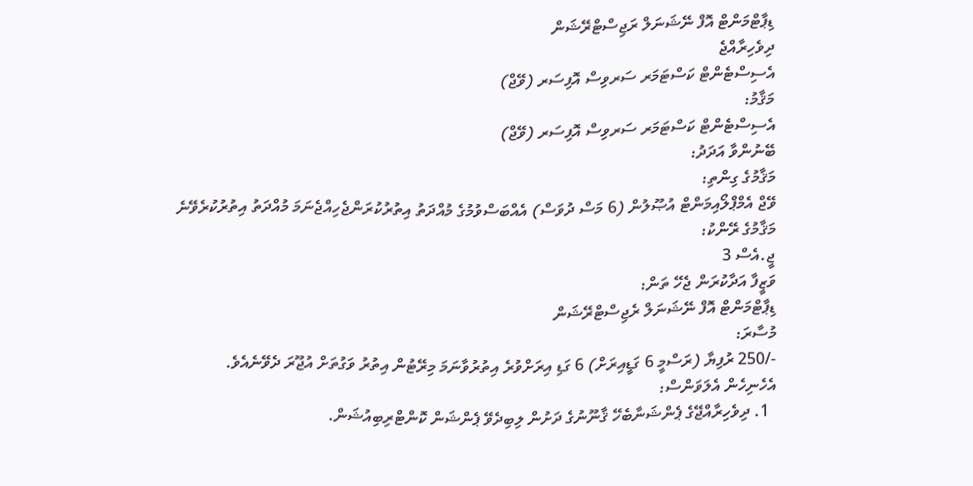ޑިޕާޓްމަންޓް އޮފް ނޭޝަނަލް ރަޖިސްޓްރޭޝަން
ދިވެހިރާއްޖެ
އެސިސްޓެންޓް ކަސްޓަމަރ ސަރވިސް އޮފިސަރ (ވޭޖް)
މަޤާމު:
އެސިސްޓެންޓް ކަސްޓަމަރ ސަރވިސް އޮފިސަރ (ވޭޖް)
ބޭނުންވާ އަދަދު:
މަޤާމުގެ ގިންތި:
ވޭޖް އެމްޕްލޯއިމަންޓް އުޞޫލުން (6 މަސް ދުވަސް) އެއްބަސްވުމުގެ މުއްދަތު އިތުރުކުރަންޖެހިއްޖެނަމަ މުއްދަތު އިތުރުކުރެވޭނެ
މަޤާމުގެ ރޭންކު:
ޖީ.އެސް 3
ވަޒީފާ އަދާކުރަން ޖެހޭ ތަން:
ޑިޕާޓްމަންޓް އޮފް ނޭޝަނަލް ރެޖިސްޓްރޭޝަން
މުސާރަ:
-/250 ރުފިޔާ (ރަސްމީ 6 ގަޑީއިރަށް) 6 ގަޑި އިރަށްވުރެ އިތުރުވާނަމަ މިރޭޓުން އިތުރު ވަގުތަށް އުޖޫރަ ދެވޭނެއެވެ.
އެހެނިހެން އެލަވަންސް:
  1. ދިވެހިރާއްޖޭގެ ޕެންޝަނާބެހޭ ޤާނޫނުގެ ދަށުން ލިބިދެވޭ ޕެންޝަން ކޮންޓްރިބިއުޝަން.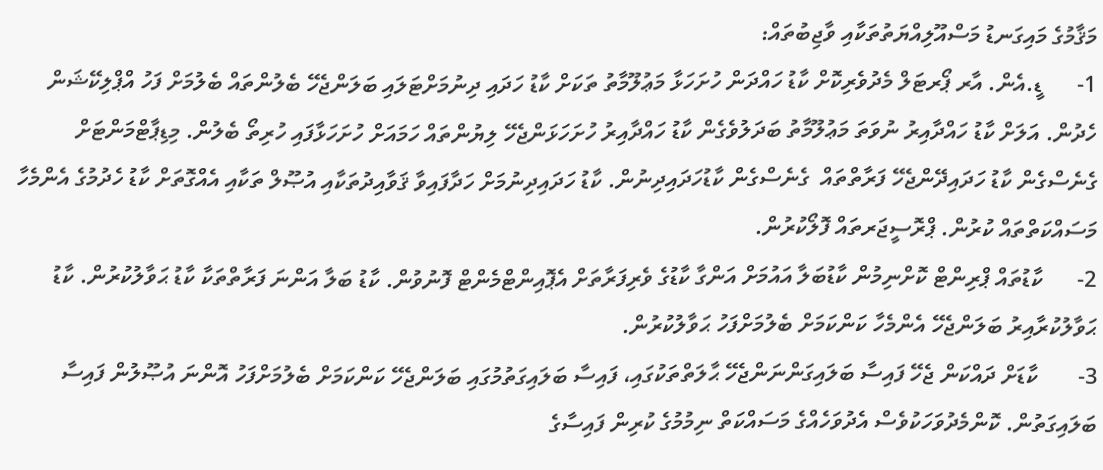މަޤާމުގެ މައިގަނޑު މަސްއޫލިއްޔަތުތަކާއި ވާޖިބުތައް:
1-      ޑީ.އެން. އާރ ޕޯރޓަލް މެދުވެރިކޮށް ކާޑު ހައްދަން ހުށަހަޅާ މަޢުލޫމާތު ތަކަށް ކާޑު ހަދައި ދިނުމަށްޓަލައި ބަލަންޖެހޭ ބެލުންތައް ބެލުމަށް ފަހު އްޕްލިކޭޝަން ހެދުން. އަލަށް ކާޑު ހައްދާއިރު ނުވަތަ މަޢުލޫމާތު ބަދަލުވެގެން ކާޑު ހައްދާއިރު ހުށަހަޅަންޖެހޭ ލިޔުންތައް ހަމައަށް ހުށަހަޅާފައި ހުރިތޯ ބެލުން. މިޑިޕާޓްމަންޓަށް ގެނެސްގެން ކާޑު ހަދައިދޭންޖެހޭ ފަރާތްތައް  ގެނެސްގެން ކާޑުހަދައިދިނުން. ކާޑު ހަދައިދިނުމަށް ހަދާފައިވާ ޤަވާއިދުތަކާއި އުޞޫލް ތަކާއި އެއްގޮތަށް ކާޑު ހެދުމުގެ އެންމެހާ މަސައްކަތްތައް ކުރުން. ޕްރޮސީޖަރތައް ފޮލޯކުރުން.
2-      ކާޑުތައް ޕްރިންޓް ކޮށްނިމުން ކާޑުބަލާ އައުމަށް އަންގާ ކާޑުގެ ވެރިފަރާތަށް އެޕޮއިންޓްމެންޓް ފޮނުވުން. ކާޑު ބަލާ އަންނަ ފަރާތްތަކާ ކާޑު ޙަވާލުކުރުން. ކާޑު ޙަވާލުކުރާއިރު ބަލަންޖެހޭ އެންމެހާ ކަންކަމަށް ބެލުމަށްފަހު ޙަވާލުކުރުން.
3-       ކާޑަށް ދައްކަން ޖެހޭ ފައިސާ ބަލައިގަންނަންޖެހޭ ޙާލަތްތަކުގައި، ފައިސާ ބަލައިގަތުމުގައި ބަލަންޖެހޭ ކަންކަމަށް ބެލުމަށްފަހު އޮންނަ އުޞޫލުން ފައިސާ ބަލައިގަތުން. ކޮންމެދުވަހަކުވެސް އެދުވަހެއްގެ މަސައްކަތް ނިމުމުގެ ކުރިން ފައިސާގެ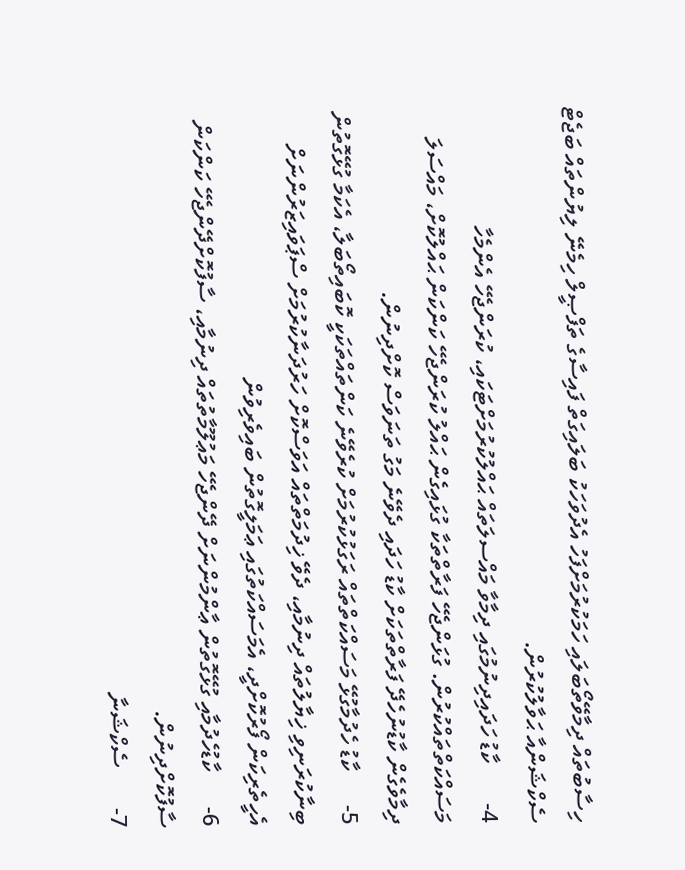ހިސާބުތައް ދިމާވޭތޯބަލައި ހަމަކުރުމަށްފަހު އެދުވަހަކު ބަލައިގަތް ފައިސާގެ ތަފްޞީލް ހިމެނޭ ލިޔުންތައް ބަޖެޓް ސެކްޝަންއާ ޙަވާލުކުރުން.
4-       ކާޑު ހަދައިދިނުމުގައި ދިމާވާ މައްސލަތައް ޙައްލުކުރުމަށްޓަކައި، ކުރަންޖެހޭ އެންމެހާ މަސައްކަތްތައްކުރުން. ގުޅަންޖެހޭ ފަރާތްތަކާ ގުޅައިގެން ޙައްލު ކުރަންޖެހޭ ކަންކަން ޙައްލުކޮށް، މައްސަލަ ދިމާވެގެން ކާޑުނުހެދޭ ފަރާތްތަކަށް ކާޑު ހަދައި ދެވޭނެ މަގު ތަނަވަސް ކޮށްދިނުން.
5-      ކާޑު ހެދުމާގުޅޭ މަސައްކަތްތައް ރަގަޅުކުރުމަށް ކުރެވޭނެ ކަންތައްތަކަކީ ކޮބައިތޯބަލާ، އެކަމާ ގުޅޭގޮތުން ބިނާކުރަނިވި ޚިޔާލުތައް ދިނުމާއި، ދެވޭ ޚިދުމަތްތައް އަވަސްކޮށް ހަރުދަނާކުރުމަށް ސްޕަވައިޒަރުންނަށް އެހީތެރިކަން ފޯރުކޮށްދީ، އެމަސައްކަތުގައި ޢަމަލީގޮތުން ބައިވެރިވުން
6-      ކާޑުހެދުމާއި ގުޅޭގޮތުން ޢާންމުންނަށް ދޭންޖެހޭ މަޢުލޫމާތުތައް ދިނުމާއި، ސާފުކޮށްދޭންޖެހޭ ކަންކަން ސާފުކޮށްދިނުން.
7-       ސެކްޝަނާ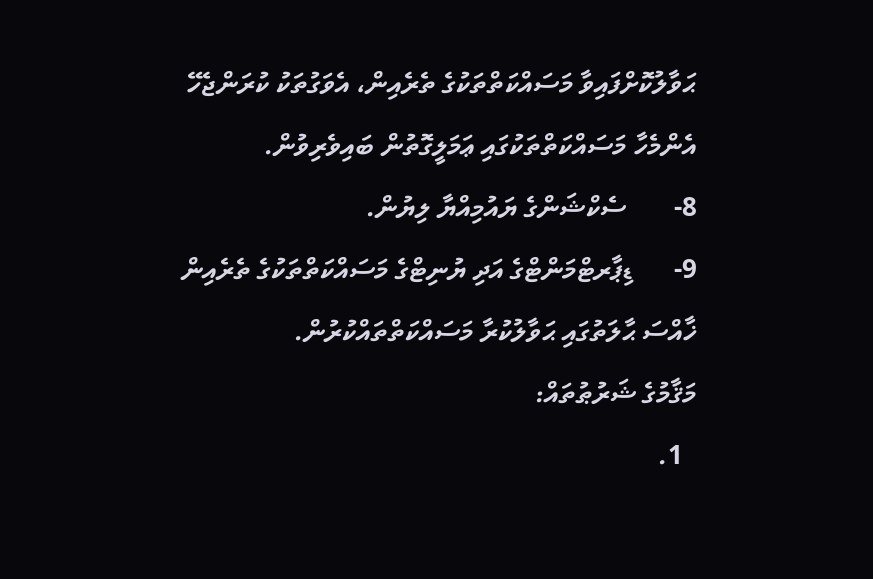ޙަވާލުކޮށްފައިވާ މަސައްކަތްތަކުގެ ތެރެއިން، އެވަގުތަކު ކުރަންޖެހޭ އެންމެހާ މަސައްކަތްތަކުގައި ޢަމަލީގޮތުން ބައިވެރިވުން.
8-       ސެކްޝަންގެ ޔައުމިއްޔާ ލިޔުން.
9-      ޑިޕާރޓްމަންޓްގެ އަދި ޔުނިޓްގެ މަސައްކަތްތަކުގެ ތެރެއިން ޚާއްސަ ޙާލަތުގައި ޙަވާލުކުރާ މަސައްކަތްތައްކުރުން.
މަޤާމުގެ ޝަރުޠުތައް:
  1.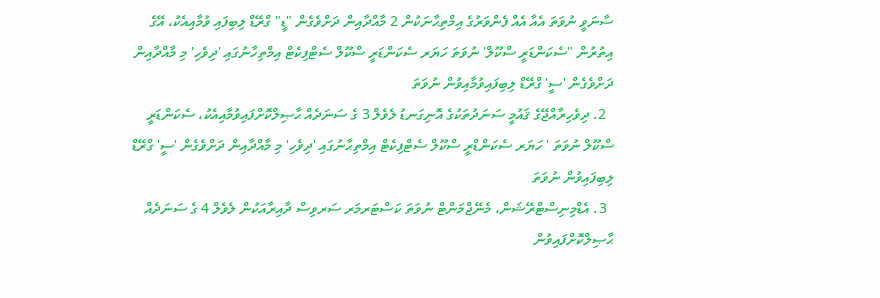ސާނަވީ ނުވަތަ އެއާ އެއް ފެންވަރުގެ އިމްތިޙާނަކުން 2 މާއްދާއިން ދަށްވެގެން "ޑީ" ގްރޭޑް ލިބިފައި ވުމާއިއެކު، އޭގެ އިތުރުން "ސެކަންޑަރީ ސްކޫލް' ނުވަތަ ހަޔަރ ސެކަންޑަރީ ސްކޫލް ސެޓްފިކެޓް އިމްތިހާނުގައި 'ދިވެހި' މި މާއްދާއިން ދަށްވެގެން 'ސީ' ގްރޭޑް ލިބިފައިވުމާއިވުން ނުވަތަ
  2. ދިވެހިރާއްޖޭގެ ޤައުމީ ސަނަދުތަކުގެ އޮނިގަނޑު ލެވެލް 3 ގެ ސަނަދެއް ޙާޞިލްކޮށްފައިވުމާއިއެކު، ސެކަންޑަރީ ސްކޫލް ނުވަތަ ' ހަޔަރ ސެކަންޑްރީ ސްކޫލް ސެޓްފިކެޓް އިމްތިޙާނުގައި 'ދިވެހި' މި މާއްދާއިން ދަށްވެގެން 'ސީ' ގްރޭޑް ލިބިފައިވުން ނުވަތަ
  3. އެޑްމިނިސްޓްރޭޝަން، މެނޭޖްމަންޓް ނުވަތަ ކަސްޓަރމަރ ސަރވިސް ދާއިރާއަކުން ލެވެލް 4 ގެ ސަނަދެއް ޙާޞިލްކޮށްފައިވުން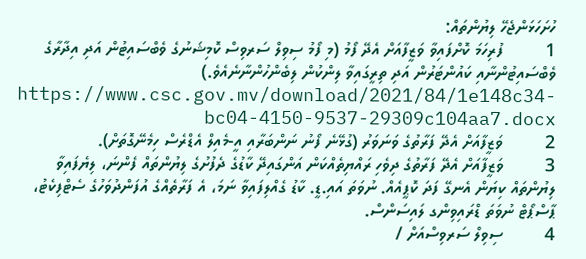ހުށަހަޅަންޖެހޭ ލިޔުންތައް:
1         ފުރިހަމަ ކޮށްފައިވާ ވަޒީފާއަށް އެދޭ ފޯމު (މި ފޯމު ސިވިލް ސަރވިސް ކޮމިޝަނުގެ ވެބްސައިޓުން އަދި އިދާރާގެ ވެބްސައިޓުންނާއި ކައުންޓަރުން އަދި ތިރީގައިވާ ލިންކުން ލިބެންހުންނާނެއެވެ.) https://www.csc.gov.mv/download/2021/84/1e148c34-bc04-4150-9537-29309c104aa7.docx
2         ވަޒީފާއަށް އެދޭ ފަރާތުގެ ވަނަވަރު (ގުޅޭނެ ފޯނު ނަންބަރާއި އީ-މެއިލް އެޑްރެސް ހިމެނޭގޮތަށް).
3         ވަޒީފާއަށް އެދޭ ފަރާތުގެ ދިވެހި ރައްޔިތެއްކަން އަންގައިދޭ ކާޑުގެ ދެފުށުގެ ލިޔުންތައް ފެންނަ، ލިޔެފައިވާ ލިޔުންތައް ކިޔަން އެނގޭ ފަދަ ކޮޕީއެއް. ނުވަތަ އައި.ޑީ. ކާޑު ގެއްލިފައިވާ ނަމަ، އެ ފަރާތެއްގެ އުފަންދުވަހުގެ ސެޓްފިކެޓު، ޕާސްޕޯޓް ނުވަތަ ޑްރައިވިންގ ލައިސަންސް.
4         ސިވިލް ސަރވިސްއަށް /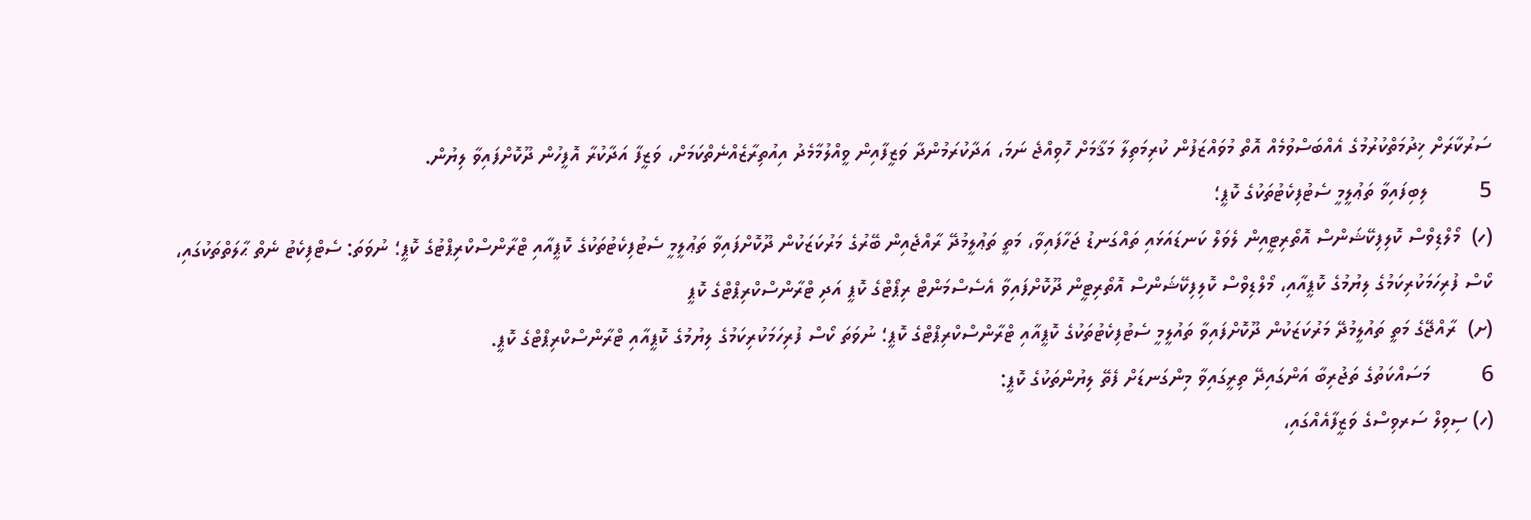ސަރުކާރަށް ޚިދުމަތްކުރުމުގެ އެއްބަސްވުމެއް އޮތް މުވައްޒަފުން ކުރިމަތިލާ މަޤާމަށް ހޮވިއްޖެ ނަމަ، އަދާކުރަމުންދާ ވަޒީފާއިން ވީއްލުމާމެދު އިއުތިރާޒެއްނެތްކަމަށް، ވަޒީފާ އަދާކުރާ އޮފީހުން ދޫކޮށްފައިވާ ލިޔުން.
5         ލިބިފައިވާ ތަޢުލީމީ ސެޓުފިކެޓުތަކުގެ ކޮޕީ؛
(ހ)  މޯލްޑިވްސް ކޮލިފިކޭޝަންސް އޮތޯރިޓީއިން ލެވަލް ކަނޑައަޅައި ތައްގަނޑު ޖަހާފައިވާ، މަތީ ތަޢުލީމުދޭ ރާއްޖެއިން ބޭރުގެ މަރުކަޒަކުން ދޫކޮށްފައިވާ ތަޢުލީމީ ސެޓުފިކެޓުތަކުގެ ކޮޕީއާއި ޓްރާންސްކްރިޕްޓުގެ ކޮޕީ؛ ނުވަތަ: ސެޓްފިކެޓު ނެތް ޙާލަތްތަކުގައި، ކޯސް ފުރިހަމަކުރިކަމުގެ ލިޔުމުގެ ކޮޕީއާއި، މޯލްޑިވްސް ކޮލިފިކޭޝަންސް އޮތޯރިޓީން ދޫކޮށްފައިވާ އެސެސްމަންޓް ރިޕޯޓްގެ ކޮޕީ އަދި ޓްރާންސްކްރިޕްޓްގެ ކޮޕީ
(ށ)  ރާއްޖޭގެ މަތީ ތައުލީމުދޭ މަރުކަޒަކުން ދޫކޮށްފައިވާ ތައުލީމީ ސެޓުފިކެޓުތަކުގެ ކޮޕީއާއި ޓްރާންސްކްރިޕްޓްގެ ކޮޕީ؛ ނުވަތަ ކޯސް ފުރިހަމަކުރިކަމުގެ ލިޔުމުގެ ކޮޕީއާއި ޓްރާންސްކްރިޕްޓްގެ ކޮޕީ.
6         މަސައްކަތުގެ ތަޖުރިބާ އަންގައިދޭ ތިރީގައިވާ މިންގަނޑަށް ފެތޭ ލިޔުންތަކުގެ ކޮޕީ:
(ހ) ސިވިލް ސަރވިސްގެ ވަޒީފާއެއްގައި،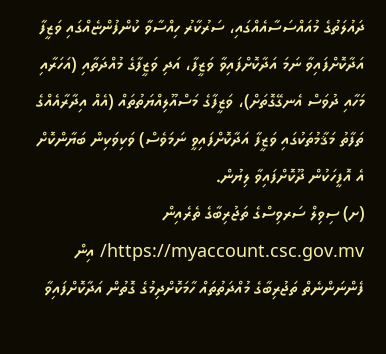ދައުލަތުގެ މުއައްސަސާއެއްގައި، ސަރުކާރު ހިއްސާވާ ކުންފުންޏެއްގައި ވަޒީފާ އަދާކޮށްފައިވާ ނަމަ އަދާކޮށްފައިވާ ވަޒީފާ، އަދި ވަޒީފާގެ މުއްދަތާއި (އަހަރާއި މަހާއި ދުވަސް އެނގޭގޮތަށް)، ވަޒީފާގެ މަސްއޫލިއްޔަތުތައް (އެއް އިދާރާއެއްގެ ތަފާތު މަޤާމުތަކުގައި ވަޒީފާ އަދާކޮށްފައިވީ ނަމަވެސް) ވަކިވަކިން ބަޔާންކޮށް އެ އޮފީހަކުން ދޫކޮށްފައިވާ ލިޔުން.
(ށ) ސިވިލް ސަރވިސްގެ ތަޖުރިބާގެ ތެރެއިން https://myaccount.csc.gov.mv/ އިން ފެންނަންނެތް ތަޖުރިބާގެ މުއްދަތުތައް ހާމަކޮށްދިމުގެ ގޮތުން އަދާކޮށްފައިވާ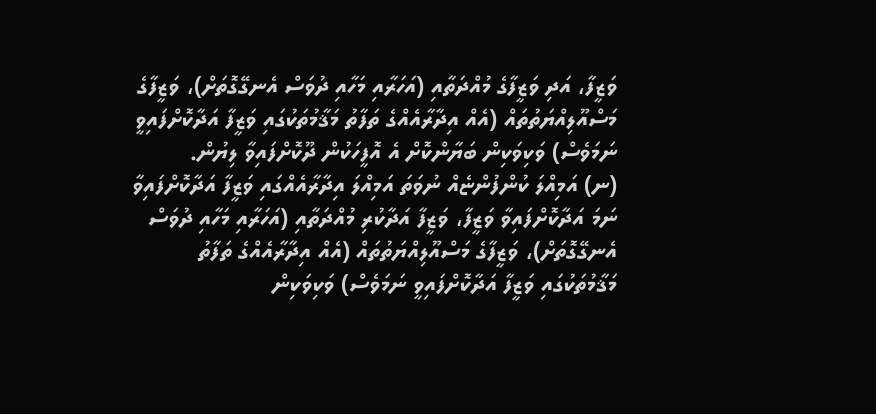ވަޒީފާ، އަދި ވަޒީފާގެ މުއްދަތާއި (އަހަރާއި މަހާއި ދުވަސް އެނގޭގޮތަށް)، ވަޒީފާގެ މަސްއޫލިއްޔަތުތައް (އެއް އިދާރާއެއްގެ ތަފާތު މަޤާމުތަކުގައި ވަޒީފާ އަދާކޮށްފައިވީ ނަމަވެސް) ވަކިވަކިން ބަޔާންކޮށް އެ އޮފީހަކުން ދޫކޮށްފައިވާ ލިޔުން.
(ނ) އަމިއްލަ ކުންފުންޏެއް ނުވަތަ އަމިއްލަ އިދާރާއެއްގައި ވަޒީފާ އަދާކޮށްފައިވާ ނަމަ އަދާކޮށްފައިވާ ވަޒީފާ، ވަޒީފާ އަދާކުރި މުއްދަތާއި (އަހަރާއި މަހާއި ދުވަސް އެނގޭގޮތަށް)، ވަޒީފާގެ މަސްއޫލިއްޔަތުތައް (އެއް އިދާރާއެއްގެ ތަފާތު މަޤާމުތަކުގައި ވަޒީފާ އަދާކޮށްފައިވީ ނަމަވެސް) ވަކިވަކިން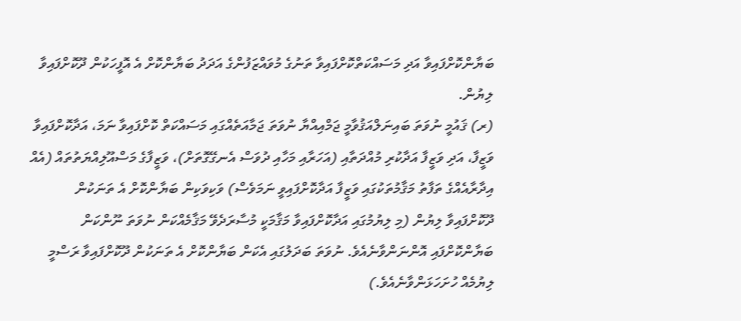ބަޔާންކޮށްފައިވާ އަދި މަސައްކަތްކޮށްފައިވާ ތަނުގެ މުވައްޒަފުންގެ އަދަދު ބަޔާންކޮށް އެ އޮފީހަކުން ދޫކޮށްފައިވާ ލިޔުން.
(ރ) ޤައުމީ ނުވަތަ ބައިނަލްއަޤުވާމީ ޖަމްއިއްޔާ ނުވަތަ ޖަމާއަތެއްގައި މަސައްކަތް ކޮށްފައިވާ ނަމަ، އަދާކޮށްފައިވާ ވަޒީފާ، އަދި ވަޒީފާ އަދާކުރި މުއްދަތާއި (އަހަރާއި މަހާއި ދުވަސް އެނގޭގޮތަށް)، ވަޒީފާގެ މަސްއޫލިއްޔަތުތައް (އެއް އިދާރާއެއްގެ ތަފާތު މަޤާމުތަކުގައި ވަޒީފާ އަދާކޮށްފައިވީ ނަމަވެސް) ވަކިވަކިން ބަޔާންކޮށް އެ ތަނަކުން ދޫކޮށްފައިވާ ލިޔުން (މި ލިޔުމުގައި އަދާކޮށްފައިވާ މަޤާމަކީ މުސާރަދެވޭ މަޤާމެއްކަން ނުވަތަ ނޫންކަން ބަޔާންކޮށްފައި އޮންނަންވާނެއެވެ. ނުވަތަ ބަދަލުގައި އެކަން ބަޔާންކޮށް އެ ތަނަކުން ދޫކޮށްފައިވާ ރަސްމީ ލިޔުމެއް ހުށަހަޅަންވާނެއެވެ.)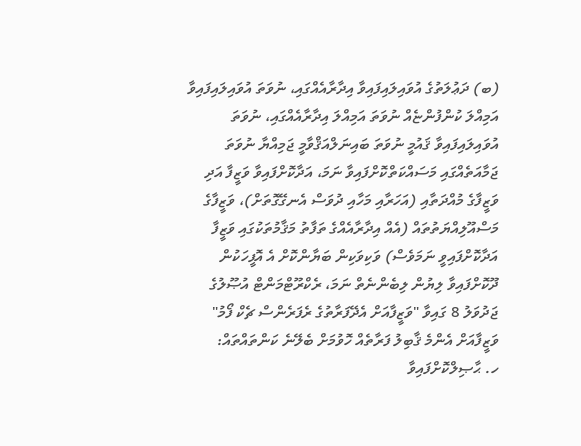(ބ) ދަޢުލަތުގެ އުވައިލައިފައިވާ އިދާރާއެއްގައި، ނުވަތަ އުވައިލައިފައިވާ އަމިއްލަ ކުންފުންޏެއް ނުވަތަ އަމިއްލަ އިދާރާއެއްގައި، ނުވަތަ އުވައިލައިފައިވާ ޤައުމީ ނުވަތަ ބައިނަލްއަޤްވާމީ ޖަމިއްޔާ ނުވަތަ ޖަމާއަތެއްގައި މަސައްކަތްކޮށްފައިވާ ނަމަ، އަދާކޮށްފައިވާ ވަޒީފާ އަދި ވަޒީފާގެ މުއްދަތާއި (އަހަރާއި މަހާއި ދުވަސް އެނގޭގޮތަށް)، ވަޒީފާގެ މަސްއޫލިއްޔަތުތައް (އެއް އިދާރާއެއްގެ ތަފާތު މަޤާމުތަކުގައި ވަޒީފާ އަދާކޮށްފައިވީ ނަމަވެސް) ވަކިވަކިން ބަޔާންކޮށް އެ އޮފީހަކުން ދޫކޮށްފައިވާ ލިޔުން ލިބެންނެތް ނަމަ، ރެކްރޫޓްމަންޓް އުޞޫލުގެ ޖަދުވަލު 8 ގައިވާ "ވަޒީފާއަށް އެދޭފަރާތުގެ ރެފަރެންސް ޗެކް ފޯމު"
ވަޒީފާއަށް އެންމެ ޤާބިލު ފަރާތެއް ހޮވުމަށް ބެލޭނެ ކަންތައްތައް:
ހ. ޙާޞިލްކޮށްފައިވާ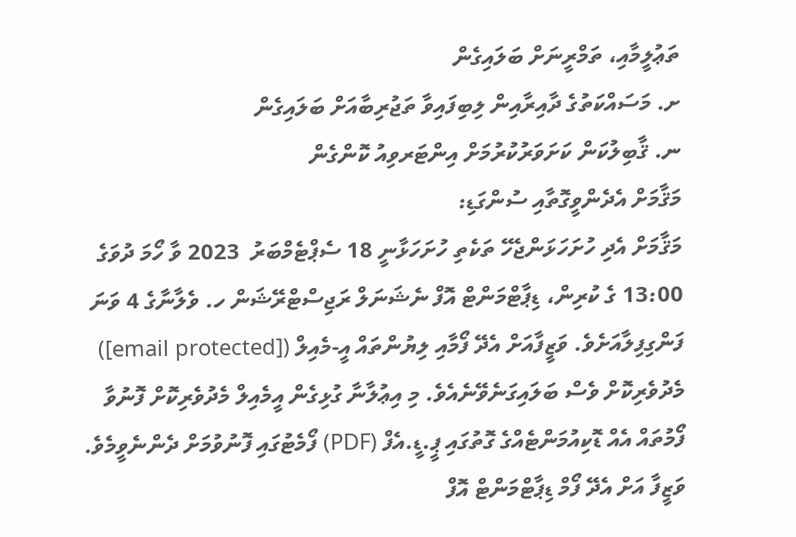ތަޢުލީމާއި، ތަމްރީނަށް ބަލައިގެން
ށ. މަސައްކަތުގެ ދާއިރާއިން ލިބިފައިވާ ތަޖުރިބާއަށް ބަލައިގެން
ނ. ޤާބިލުކަން ކަށަވަރުކުރުމަށް އިންޓަރވިއު ކޮންގެން
މަޤާމަށް އެދެންވީގޮތާއި ސުންގަޑި:
މަޤާމަށް އެދި ހުށަހަޅަންޖެހޭ ތަކެތި ހުށަހަޅާނީ 18 ސެޕްޓެމްބަރު  2023 ވާ ހޯމަ ދުވަގެ 13:00 ގެ ކުރިން، ޑިޕާޓްމަންޓް އޮފް ނެޝަނަލް ރަޖިސްޓްރޭޝަން ހ. ވެލާނާގެ 4 ވަނަ ފަންގިފިލާއަށެވެ. ވަޒީފާއަށް އެދޭ ފޯމާއި ލިޔުންތައް އީ-މެއިލް ([email protected]) މެދުވެރިކޮށް ވެސް ބަލައިގަނެވޭނެއެވެ. މި އިޢުލާނާ ގުޅިގެން އީމެއިލް މެދުވެރިކޮށް ފޮނުވާ ފޯމުތައް އެއް ޑޮކިއުމަންޓެއްގެ ގޮތުގައި ޕީ.ޑީ.އެފް (PDF) ފޯމެޓުގައި ފޮނުވުމަށް ދެންނެވީމެވެ. ވަޒީފާ އަށް އެދޭ ފޯމް ޑިޕާޓްމަންޓް އޮފް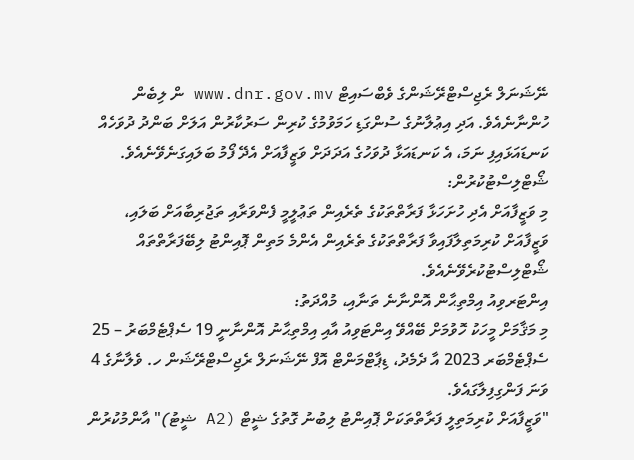ނޭޝަނަލް ރެޖިސްޓްރޭޝަންގެ ވެބްސައިޓް www.dnr.gov.mv ން ލިބެން ހުންނާނެއެވެ. އަދި އިޢުލާނުގެ ސުންގަޑި ހަމަވުމުގެ ކުރިން ސަރުކާރުން އަލަށް ބަންދު ދުވަހެއް ކަނޑައަޅައިފި ނަމަ، އެ ކަނޑައަޅާ ދުވަހުގެ އަދަދަށް ވަޒީފާއަށް އެދޭ ފޯމު ބަލައިގަނެވޭނެއެވެ.
ޝޯޓްލިސްޓުކުރުން:
މި ވަޒީފާއަށް އެދި ހުށަހަޅާ ފަރާތްތަކުގެ ތެރެއިން ތަޢުލީމީ ފެންވަރާއި ތަޖުރިބާއަށް ބަލައި، ވަޒީފާއަށް ކުރިމަތިލާފައިވާ ފަރާތްތަކުގެ ތެރެއިން އެންމެ މަތިން ޕޮއިންޓު ލިބޭފަރާތްތައް ޝޯޓްލިސްޓުކުރެވޭނެއެވެ.
އިންޓަރވިއު އިމްތިޙާން އޮންނާނެ ތަނާއި، މުއްދަތު:
މި މަޤާމަށް މީހަކު ހޮވުމަށް ބޭއްވޭ އިންޓަވިއު އާއި އިމްތިޙާނު އޮންނާނީ 19 ސެޕްޓެމްބަރު – 25 ސެޕްޓެމްބަރ 2023 އާ ދެމެދު، ޑިޕާޓްމަންޓް އޮފް ނޭޝަނަލް ރެޖިސްޓްރޭޝަން ހ. ވެލާނާގެ 4 ވަނަ ފަންގިފިލާގައެވެ.
"ވަޒީފާއަށް ކުރިމަތިލީ ފަރާތްތަކަށް ޕޮއިންޓު ލިބުނު ގޮތުގެ ޝީޓް (A2 ޝީޓު)" އާންމުކުރުން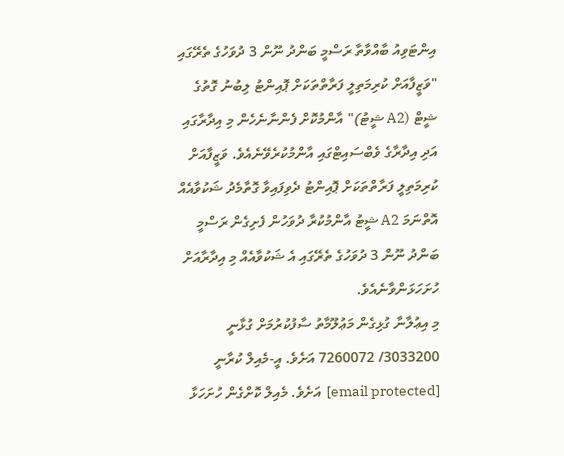އިންޓަވިއު ބާއްވާތާ ރަސްމީ ބަންދު ނޫން 3 ދުވަހުގެ ތެރޭގައި "ވަޒީފާއަށް ކުރިމަތިލީ ފަރާތްތަކަށް ޕޮއިންޓު ލިބުނު ގޮތުގެ ޝީޓް (A2 ޝީޓު)" އާންމުކޮށް ފެންނާނެހެން މި އިދާރާގައި އަދި އިދާރާގެ ވެބްސައިޓްގައި އާންމުކުރެވޭނެއެވެ. ވަޒީފާއަށް ކުރިމަތިލީ ފަރާތްތަކަށް ޕޮއިންޓު ދެވިފައިވާ ގޮތާމެދު ޝަކުވާއެއް އޮތްނަމަ A2 ޝީޓު އާންމުކުރާ ދުވަހުން ފެށިގެން ރަސްމީ ބަންދު ނޫން 3 ދުވަހުގެ ތެރޭގައި އެ ޝަކުވާއެއް މި އިދާރާއަށް ހުށަހަޅަންވާނެއެވެ.
މި އިޢުލާނާ ގުޅިގެން މަޢުލޫމާތު ސާފުކުރުމަށް ގުޅާނީ 3033200/ 7260072 އަށެވެ. އީ-މެއިލް ކުރާނީ  [email protected]  އަށެވެ. މެއިލް ކޮށްގެން ހުށަހަޅާ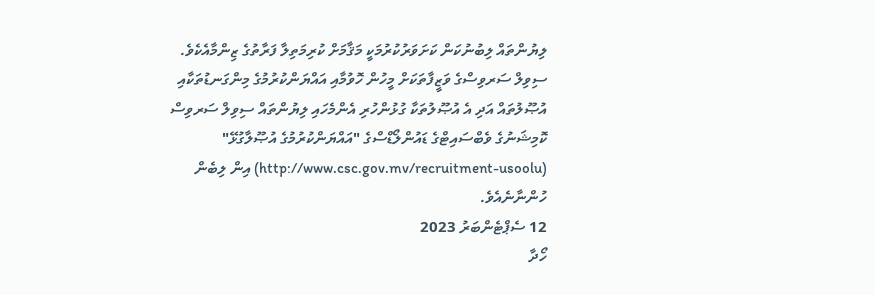ލިޔުންތައް ލިބުނުކަން ކަށަވަރުކުރުމަކީ މަޤާމަށް ކުރިމަތިލާ ފަރާތުގެ ޒިންމާއެކެވެ.
ސިވިލް ސަރވިސްގެ ވަޒީފާތަކަށް މީހުން ހޮވުމާއި އައްޔަންކުރުމުގެ މިންގަނޑުތަކާއި އުޞޫލުތައް އަދި އެ އުޞޫލުތަކާ ގުޅުންހުރި އެންމެހައި ލިޔުންތައް ސިވިލް ސަރވިސް ކޮމިޝަނުގެ ވެބްސައިޓްގެ ޑައުންލޯޑްސްގެ "އައްޔަންކުރުމުގެ އުޞޫލާގުޅޭ" (http://www.csc.gov.mv/recruitment-usoolu) އިން ލިބެން ހުންނާނެއެވެ.
12 ސެޕްޓެންބަރު 2023
ހޯދާ